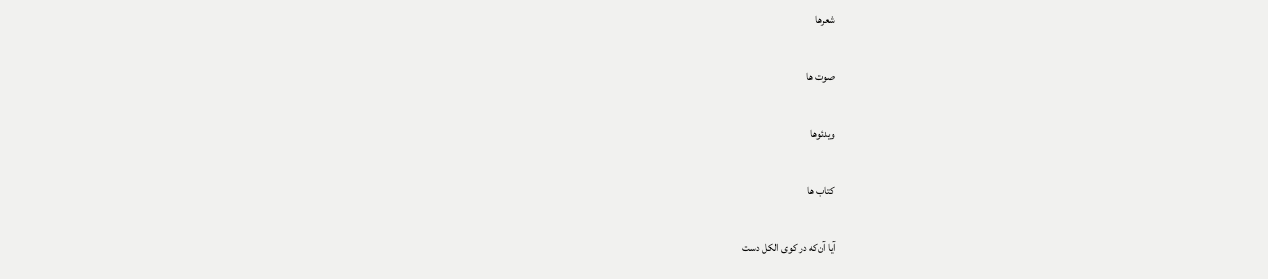شعرها

صوت ها

ویدئوها

کتاب ها

آیا آن‌که در کوی الکل دست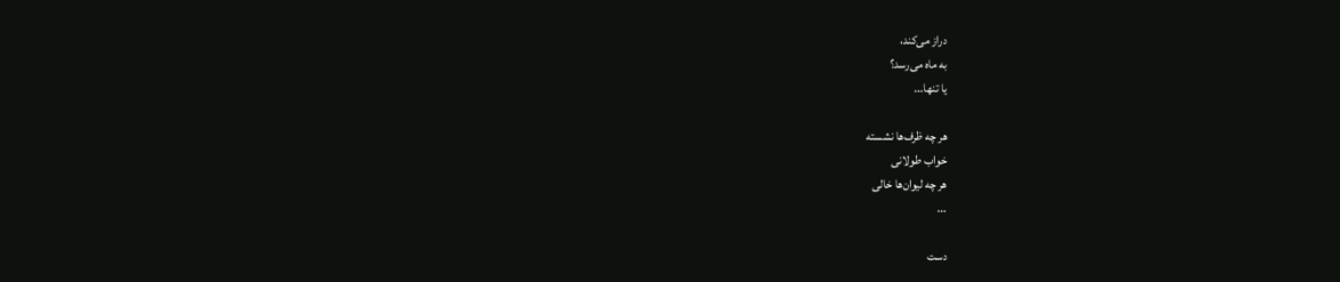دراز می‌کند،
به ماه می‌رسد؟
یا تنها...

هر‌ چه ظرف‌ها نشسته
خواب طولانی‌
هر چه لیوان‌ها خالی
...

دست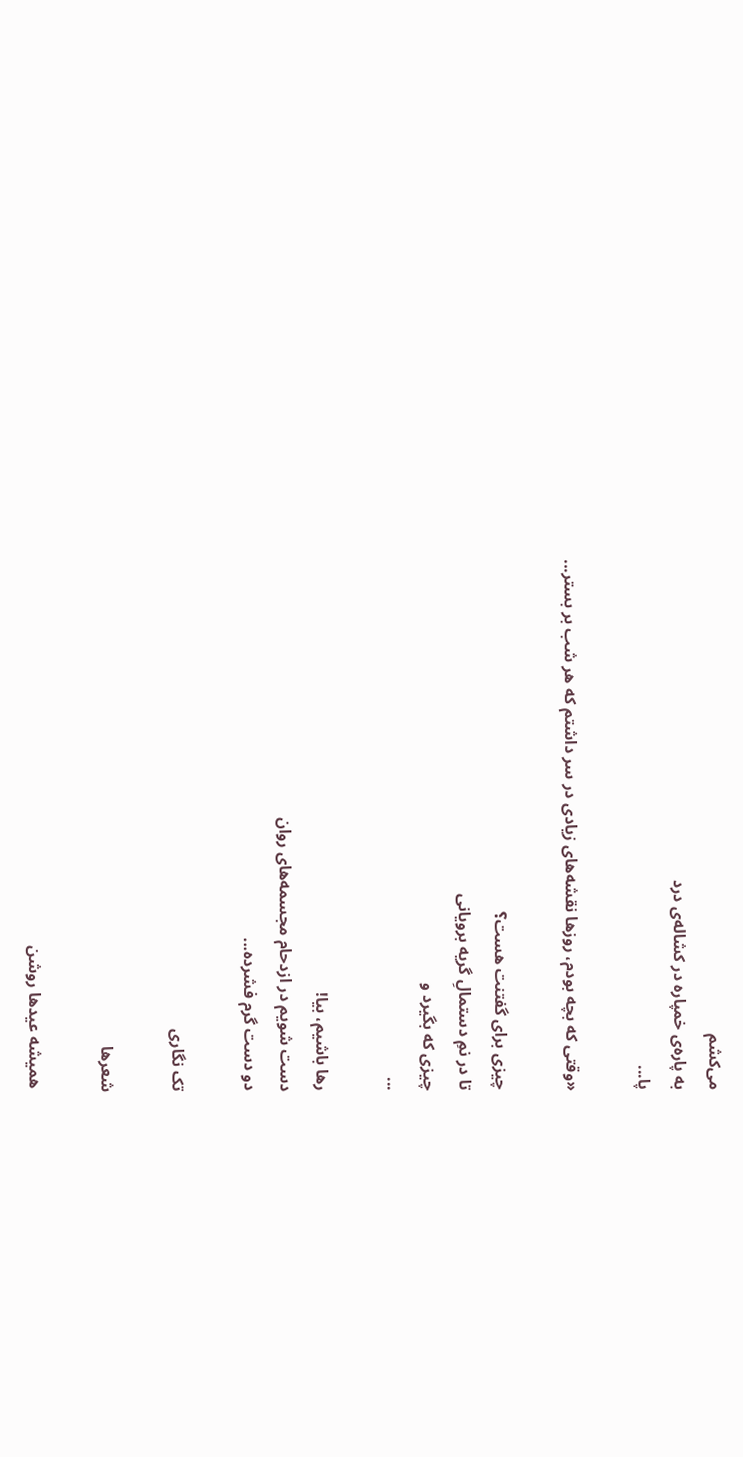می‌کشم
به پاره‌ی خمپاره در کشاله‌ی درد
پا...

«وقتی که بچه‌ بودم، روزها نقشه‌های زیادی در سر داشتم که هر شب بر بستر...

چیزی برای گفتنت هست؟
تا در نمِ دستمالِ گریه برویانی
چیزی که بگیرد و
...

رها باشیم، بیا!
دست شویم در ازدحام مجسمه‌های روان
دو دست گرم فشرده...

تک نگاری

شعرها

 همیشه عیدها روشن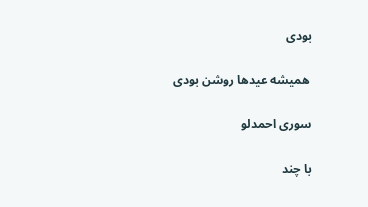بودی

 همیشه عیدها روشن بودی

سوری احمدلو

با چند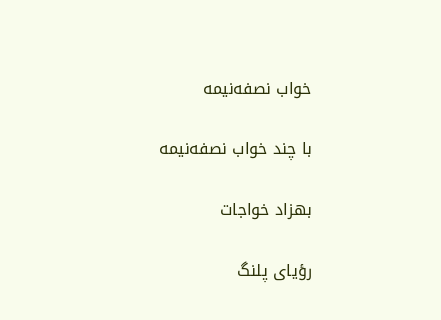خواب نصفه‌نیمه

با چند خواب نصفه‌نیمه

بهزاد خواجات

رؤیای پلنگ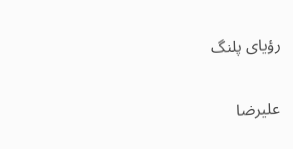رؤیای پلنگ

علیرضا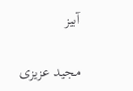آبیز

مجید عزیزی